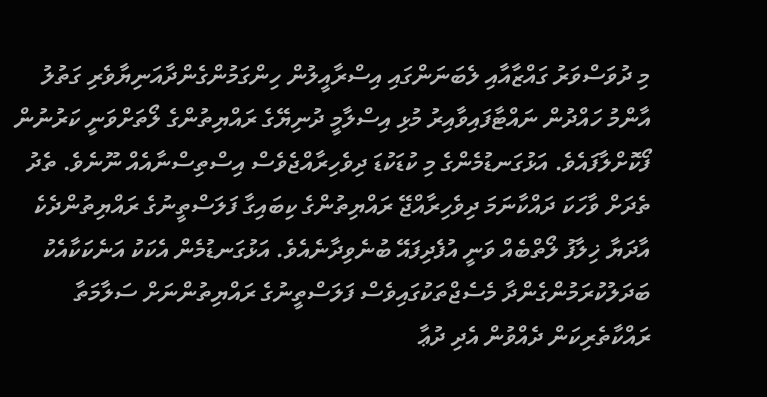މި ދުވަސްވަރު ގައްޒާއާއި ލެބަނަންގައި އިސްރާއީލުން ހިންގަމުންގެންދާއަނިޔާވެރި ގަތުލު އާންމު ހައްދުން ނައްޓާފައިވާއިރު މުޅި އިސްލާމީ ދުނިޔޭގެ ރައްޔިތުންގެ ލޯތަށްވަނީ ކަރުނުން ފޯކޮށްލާފައެވެ. އަޅުގަނޑުމެންގެ މި ކުޑަކުޑަ ދިވެހިރާއްޖެވެސް އިސްތިސްނާއެއް ނޫނެވެ. ތެދު ތެދަށް ވާހަކަ ދައްކާނަމަ ދިވެހިރާއްޖޭ ރައްޔިތުންގެ ކިބައިގާ ފަލަސްތީނުގެ ރައްޔިތުންދެކެ އާދަޔާ ޚިލާފު ލޯތްބެއް ވަނީ އުފެދިފައޭ ބުނެވިދާނެއެވެ. އަޅުގަނޑުމެން އެކަކު އަނެކަކާއެކު ބަދަލުކުރަމުންގެންދާ މެސެޖްތަކުގައިވެސް ފަލަސްތީނުގެ ރައްޔިތުންނަށް ސަލާމަތާ ރައްކާތެރިކަން ދެއްވުން އެދި ދުޢާ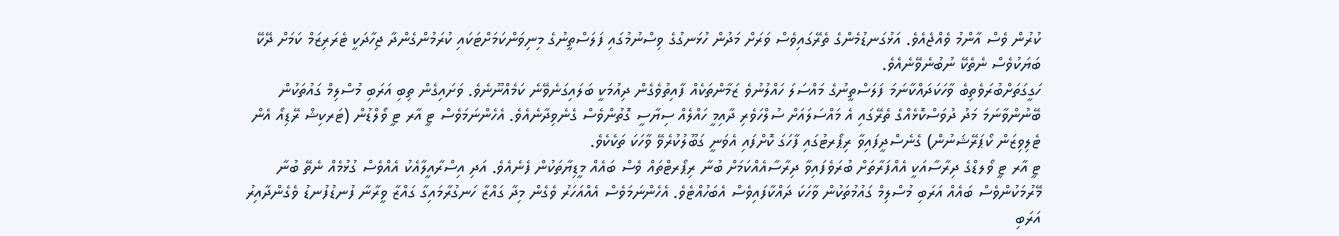ކުރުން ވެސް އާންމު ވެއްޖެއެވެ. އަޅުގަނޑުމެންގެ ތެރޭގައިވެސް ވަރަށް މަދުން ހުޅަނގުގެ ވިސްނުމުގައި ފަލަސްތީނުގެ މިނިވަންކަމަށްޓަކައި ކުރަމުންގެންދާ ޖިހާދަކީ ޓެރަރިޒަމް ކަމަށް ދޭކޭ ބަޔަކުވެސް ނެތެކޭ ނުބުނެވޭނެއެވެ.
ހަގީގަތަށްބުރަވެތިބެ ވާހަކަދައްކާނަމަ ފަލަސްތީނުގެ މައްސަލަ ހައްލުނުވެ ޒަމާންތަކެއް ފާއިތުވެގެން ދިއުމަކީ ބަލައިގަނެވޭނެ ކަމެއްނޫނެވެ. ވަށައިގެން ތިބި އަރަބި މުސްލިމް ގައުތަކުން ބޭނުންވާނަމަ މަދު ދުވަސްކޮޅެއްގެ ތެރޭގައި އެ މައްސަލައަށް ސުލްހަވެރި ދާއިމީ ހައްލެއް ސިޔާސީ ގޮތުންވެސް ގެނެވިދާނެއެވެ. އެހެންނަމަވެސް ޓީ އާރ ޓީ ވޯލްޑުން (ޓަރކިޝް ރޭޑިއޯ އެން ޓެލިވިޒަން ކޯޕަރޭޝަނުން) ގެނެސްދީފައިވާ ރިޕޯރޓުގައި ފާހަގަ ކޮށްފައި އެވަނީ ގަބޫލުކުރެވޭ ވާހަކަ ތަކެކެވެ.
ޓީ އާރ ޓީ ވޯލޑްގެ ދިރާސާއަކީ އެއްފަރާތަށް ބުރަވެފައިވާ ދިރާސާއެއްކަމަށް ބުނާ ރިޕޯރޓްތައް ވެސް ބައެއް މީޑިޔާތަކުން ފެނެއެވެ. އަދި އިސްރާއީލާއެކު އެއްވެސް ގުޅުމެއް ނެތޭ ބުނާ މޭރުމަކުންވެސް ބައެއް އަރަބި މުސްލިމް ގައުމުތަކުން ވާހަކަ ދައްކާފައިވެސް އެބަހުއްޓެވެ. އެހެންނަމަވެސް އެއްއަހަރު ވެގެން މިދާ ގައްޒާ ހަނގުރާމައިގާ ގައްޒާ ވީރާނާ ފުނޑުފުނޑު ވެގެންދާއިރު އަރަބި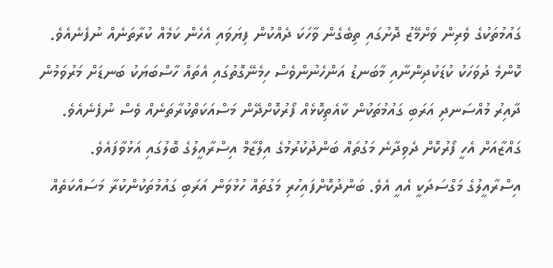ގައުމުތަކުގެ ވެރިން ވަށްމޭޒު ދޮށުގައި ތިބެގެން ވާހަކަ ދެއްކުން ފިޔަވައި އެހެން ކަމެއް ކުރާތަނެއް ނުފެނެއެވެ. ކޮންމެ ދުވަހަކު ކުޑަކުދިންނާއި މާބަނޑު އަންހެނުންވެސް ހިމެނޭގޮތުގައި އެތައް ހާސްބަޔަކު ބަނޑަށް މަރުވަމުން ދާއިރު މުއްސަނދި އަރަބި ގައުމުތަކުން ކާއެތިކޮޅެއް ފޯރުކޮށްދޭން މަސްއަކަތްކުރާތަނެއް ވެސް ނުފެނެއެވެ. ގައްޒާއަށް އެހީ ފޯރުކޮށް ދެވިދާނެ މަގުތައް ބަންދުކުރުމުގެ އިލްޒާމް އިސްރާއީލުގެ ބޮލުގައި އަޅުވާފައެވެ. އިސްރާއީލުގެ މަގްސަދަކީ އެއީ އެވެ. ބަންދުކޮށްފައިހުރި މަގުތައް ހުޅުވަން އަރަބި ގައުމުތަކުންކުރާ މަސައްކަތެއް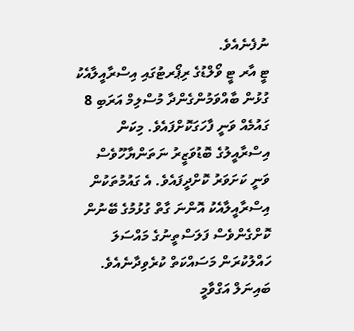ނުފެނެއެވެ.
ޓީ އާރ ޓީ ވޯލްޑުގެ ރިޕޯރޓުގައި އިސްރާއީލާއެކު ގުޅުން ބާއްވަމުންގެންދާ މުސްލިމް އަރަބި 8 ގައުމެއް ވަނީ ފާހަގަކޮށްފައެވެ. މިކަން އިސްރާއީލުގެ ބޮޑުވަޒީރު ނަތަންޔާހޫވެސް ވަނީ ކަށަވަރު ކޮށްދީފައެވެ. އެ ގައުމުތަކުން އިސްރާއީލާއެކު އޮންނަ ގާތް ގުޅުމުގެ ބޭނުން ކޮށްގެންވެސް ފަލަސްތީނުގެ މައްސަލަ ހައްލުކުރަން މަސައްކަތް ކުރެވިދާނެއެވެ.
ބައިނަލް އަގްވާމީ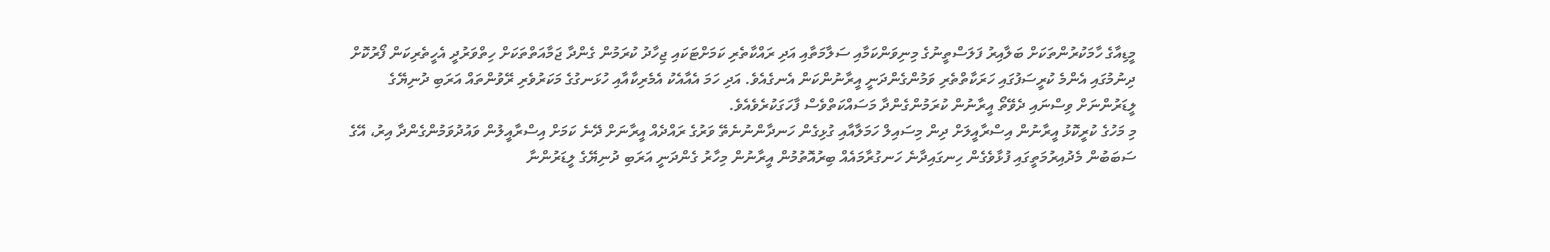މީޑިއާގެ ހާމަކުރުންތަކަށް ބަލާއިރު ފަލަސްތީނުގެ މިނިވަންކަމާއި ސަލާމަތާއި އަދި ރައްކާތެރި ކަމަށްޓަކައި ޖިހާދު ކުރަމުން ގެންދާ ޖަމާއަތްތަކަށް ހިތްވަރުދީ އެހީތެރިކަން ފޯރުކޮށް ދިނުމުގައި އެންމެ ކުރީސަފުގައި ހަރަކާތްތެރި ވަމުންގެންދަނީ އީރާނުންކަން އެނގެއެވެ. އަދި ހަމަ އެއާއެކު އެމެރިކާއާއި ހުޅަނގުގެ މަކަރުވެރި ރޭވުންތައް އަރަބި ދުނިޔޭގެ ލީޑަރުންނަށް ވިސްނައި ދެވޭތޯ އީރާނުން ކުރަމުންގެންދާ މަސައްކަތްވެސް ފާހަގަކުރެވެއެވެ.
މި މަހުގެ ކުރީކޮޅު އީރާނުން އިސްރާއީލަށް ދިން މިސައިލް ހަމަލާއާއި ގުޅިގެން ހަނދާންނުނެތޭ ވަރުގެ ރައްދެއް އީރާނަށް ދޭނެ ކަމަށް އިސްރާއީލުން ވައުދުވަމުންގެންދާ އިރު، އޭގެ ސަބަބުން މެދުއިރުމަތީގައި ފުޅާވެގެން ހިނގައިދާނެ ހަނގުރާމައެއް ބިރުއޮތުމުން އީރާނުން މިހާރު ގެންދަނީ އަރަބި ދުނިޔޭގެ ލީޑަރުންނާ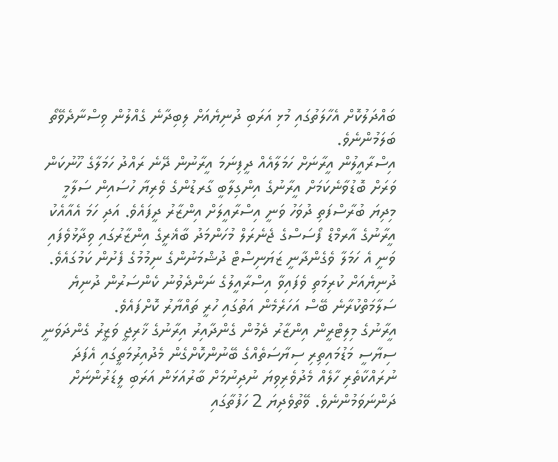ބައްދަލުކޮށް އެހާލަތުގައި މުޅި އަރަބި ދުނިޔެއަށް ލިބިދާނެ ގެއްލުން ވިސްނާދެވޭތޯ ބަލަމުންނެވެ.
އިސްރާއީލުން އީރާނަށް ހަމަލާއެއް ދީފިނަމަ އީރާނުން ދޭނެ ރައްދު ހަމަލާގެ ހޫނުކަން ވަރަށް ބޮޑުވާނެކަމަށް އީރާނުގެ އިންގިލާބީ ގާރޑުންގެ ވެރިޔާ ހުސައިން ސަލާމީ މިދިޔަ ބުރާސްފަތި ދުވަހު ވަނީ އިސްރާއީލަށް އިންޒާރު ދީފައެވެ. އަދި ހަމަ އެއާއެކު އީރާނުގެ އާރމްޑް ފޯސަސްގެ ޖެނެރަލް މުހަންމަދު ބާޣެރީގެ އިންޒާރުގައި ވިދާޅުވެފައި ވަނީ އެ ހަމަލާ ވެގެންދާނީ ޒަޔަނިސްޓް ދުޝްމަނުންގެ ނިމުމުގެ ފެށުން ކަމުގައެވެ. ދުނިޔެއަށް ކުރިމަތި ވެފައިވާ އިސްރާއީލުގެ ނަންދެވުނު ކެންސަރުން ދުނިޔެ ސަލާމަތްކުރާނެ ބޭސް އަހަރެމެން އަތުގައި ހުރީ ތައްޔާރު ކޮށްފައެވެ.
އީރާނުގެ މިލިޓްރީން އިންޒާރު ދެމުން ގެންދާއިރު އިރާނުގެ ޚާރިޖީ ވަޒީރު ގެންދަވަނީ ސިޔާސީ މަޑުމައިތިރި ސިޔާސަތެއްގެ ބޭނުންކޮށްގެން މެދުއިރުމަތީގައި އެފަދަ ނުރައްކާތެރި ހާލެއް މެދުވެރިވިޔަ ނުދިނުމަށް ބާރުއަޅަން އަރަބި ލީޑަރުންނަށް ދަންނަވަމުންނެވެ. ވޭތުވެދިޔަ 2 ހަފުތާގައި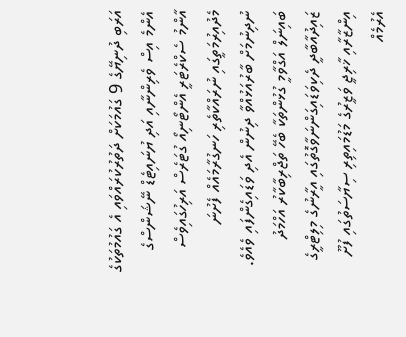އަރަބި ދުނިޔޭގެ 9 ގައުމަކަށް ދަތުރުކުރައްވައި އެ ގައުމުތަކުގެ އެންމެ އިސް ވެރިންނާއި އަދި ޔުނައިޓެޑް ނޭޝަންސްގެ އާންމު ސެކްރެޓަރީ އެންޓޯނިއޯ ގުޓަރެސް އަރިހުގައިވެސް މެދުއިރުމަތީގައި ނުރައްކާތެރި ހަނގުރާމައެއް ފެށުނަ ނުދިނުމަށް ބާރުއަޅުއްވާ ދިނުން އެދި ވަޑައިގެންފައި ވެއެވެ.
ބައިނަލް އަގްވާމީ ގުޅުންތަކާ ބެހޭ ތަޖްރިބާކާރު އަހްމަދު ޒައިދުއާބާދީ ދެކިވަޑައިގަންނަވާގޮތުގައި އީރާނުގެ މިލިޓްރީގެ އިންޒާރާއި ޚާރިޖީ ވަޒީރުގެ މަޑުމައިތިރި ސިޔާސަތުގައި ފުށޫ އެރުމެއް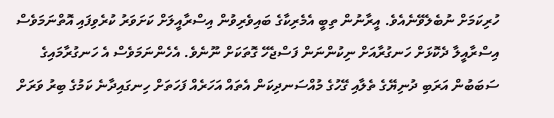ހުރިކަމަށް ނުބެލެވޭނެއެވެ. އީރާނުން ތިބީ އެމެރިކާގެ ބައިވެރިވުން އިސްރާއީލަށް ކަށަވަރު ކުރެވިފައި އޮތްނަމަވެސް އިސްރާއީލާ ދެކޮޅަށް ހަނގުރާއަށް ނިކުންނަން ފަސްޖެހޭ ގޮތަކަށް ނޫނެވެ. އެހެންނަމަވެސް އެ ހަނގުރާމައިގެ ސަބަބުން އަރަބި ދުނިޔޭގެ ތެލާއި ގޭހުގެ މުއްސަނދިކަން އެތައް އަހަރެއް ފަހަތަށް ހިނގައިދާނެ ކަމުގެ ބިރު ވަރަށް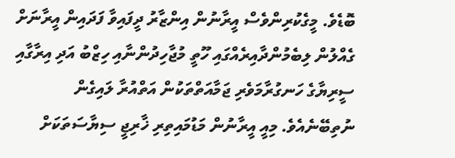ބޮޑެވެ. މީގެކުރިންވެސް އީރާނުން އިންޒާރު ދީފައިވާ ފަދައިން އީރާނަށް ގެއްލުން ލިބެމުންދާއިރެއްގައި ހޫތީ މުޖާހިދުންނާއި ހިޒްބު އަދި އިރާގާއި ސީރިޔާގެ ހަނގުރާމަވެރި ޖަމާއަތްތަކުން އަތްއުރާ ލައިގެން ނުތިބޭނެއެވެ. މިއީ އީރާނުން މަޑުމައިތިރި ޚާރިޖީ ސިޔާސަތަކަށް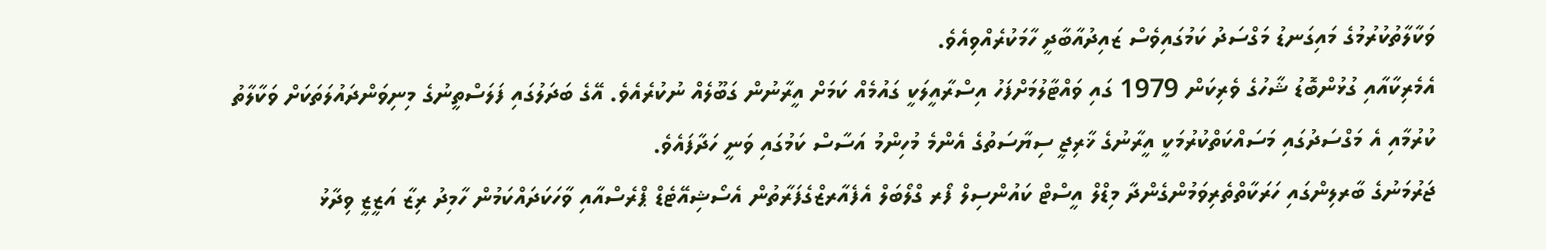ވަކާލާތުކުރުމުގެ މައިގަނޑު މަގްސަދު ކަމުގައިވެސް ޒައިދުއާބާދީ ހާމަކުރެއްވިއެވެ.
އެމެރިކާއާއި ގުޅުންބޮޑު ޝާހުގެ ވެރިކަން 1979 ގައި ވައްޓާލުމަށްފަހު އިސްރާއީލަކީ ގައުމެއް ކަމަށް އީރާނުން ގަބޫލެއް ނުކުރެއެވެ. އޭގެ ބަދަލުގައި ފަލަސްތީނުގެ މިނިވަންދައުލަތަކަށް ވަކާލާތު ކުރުމާއި އެ މަގްސަދުގައި މަސައްކަތްކުރުމަކީ އީރާނުގެ ޚާރިޖީ ސިޔާސަތުގެ އެންމެ މުހިންމު އަސާސް ކަމުގައި ވަނީ ހަދާފައެވެ.
ޖަރުމަނުގެ ބާރލިންގައި ހަރަކާތްތެރިވަމުންގެންދާ މިޑްލް އީސްޓް ކައުންސިލް ފޯރ ގްލޯބަލް އެފެއާރޒްގެފަރާތުން އެސޯޝިއޭޓެޑް ޕްރެސްއާއި ވާހަކަދައްކަމުން ހާމިދު ރިޒާ އަޒީޒީ ވިދާޅު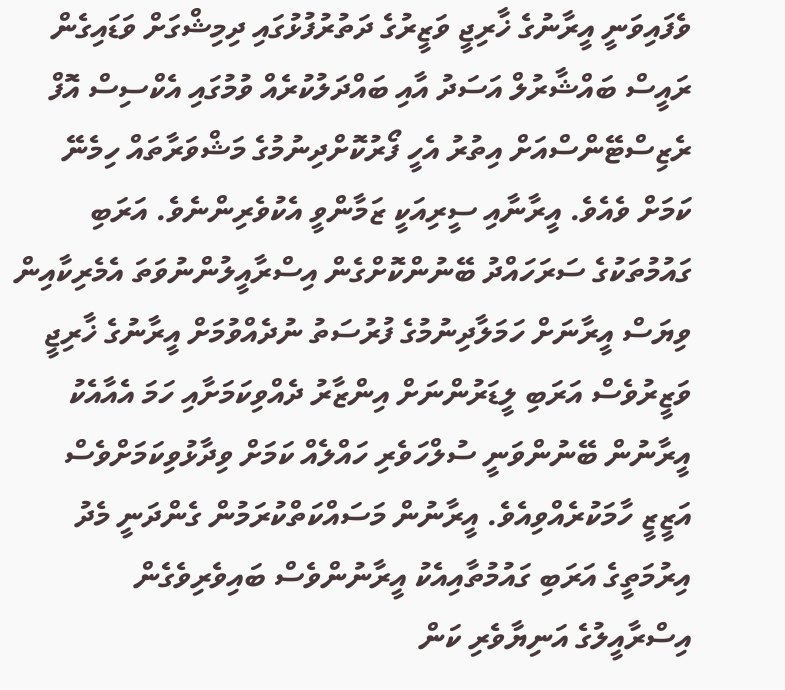ވެފައިވަނީ އީރާނުގެ ޚާރިޖީ ވަޒީރުގެ ދަތުރުފުޅުގައި ދިމިޝްގަށް ވަޑައިގެން ރައީސް ބައްޝާރުލް އަސަދު އާއި ބައްދަލުކުރެއް ވުމުގައި އެކްސިސް އޮފް ރެޒިސްޓޭންސްއަށް އިތުރު އެހީ ފޯރުކޮށްދިނުމުގެ މަޝްވަރާތައް ހިމެނޭ ކަމަށް ވެއެވެ. އީރާނާއި ސީރިއަކީ ޒަމާންވީ އެކުވެރިންނެވެ. އަރަބި ގައުމުތަކުގެ ސަރަހައްދު ބޭނުންކޮށްގެން އިސްރާއީލުންނުވަތަ އެމެރިކާއިން ވިޔަސް އީރާނަށް ހަމަލާދިނުމުގެ ފުރުސަތު ނުދެއްވުމަށް އީރާނުގެ ޚާރިޖީ ވަޒީރުވެސް އަރަބި ލީޑަރުންނަށް އިންޒާރު ދެއްވިކަމަށާއި ހަމަ އެއާއެކު އީރާނުން ބޭނުންވަނީ ސުލްހަވެރި ހައްލެއް ކަމަށް ވިދާޅުވިކަމަށްވެސް އަޒީޒީ ހާމަކުރެއްވިއެވެ. އީރާނުން މަސައްކަތްކުރަމުން ގެންދަނީ މެދު އިރުމަތީގެ އަރަބި ގައުމުތާއިއެކު އީރާނުންވެސް ބައިވެރިވެގެން އިސްރާއީލުގެ އަނިޔާވެރި ކަން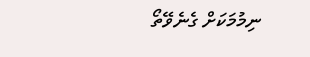ނިމުމަކަށް ގެނެވޭތޯ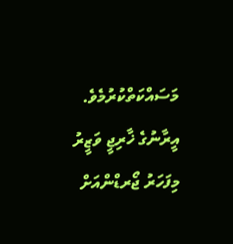މަސައްކަތްކުރުމެވެ.
އީރާނުގެ ޚާރިޖީ ވަޒީރު މިފަހަރު ޖޯރޑްންއަށް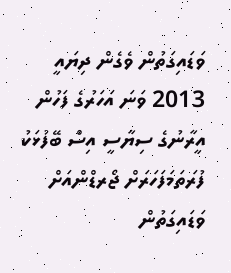ވަޑައިގަތުން ވެގެން ދިޔައީ 2013 ވަނަ އަހަރުގެ ފަހުން އީރާނުގެ ސިޔާސީ އިސް ބޭފުޅަކު ފުރަތަމަފަހަރަށް ޖޯރޑްންއަށް ވަޑައިގަތުން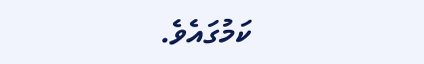ކަމުގައެވެ.